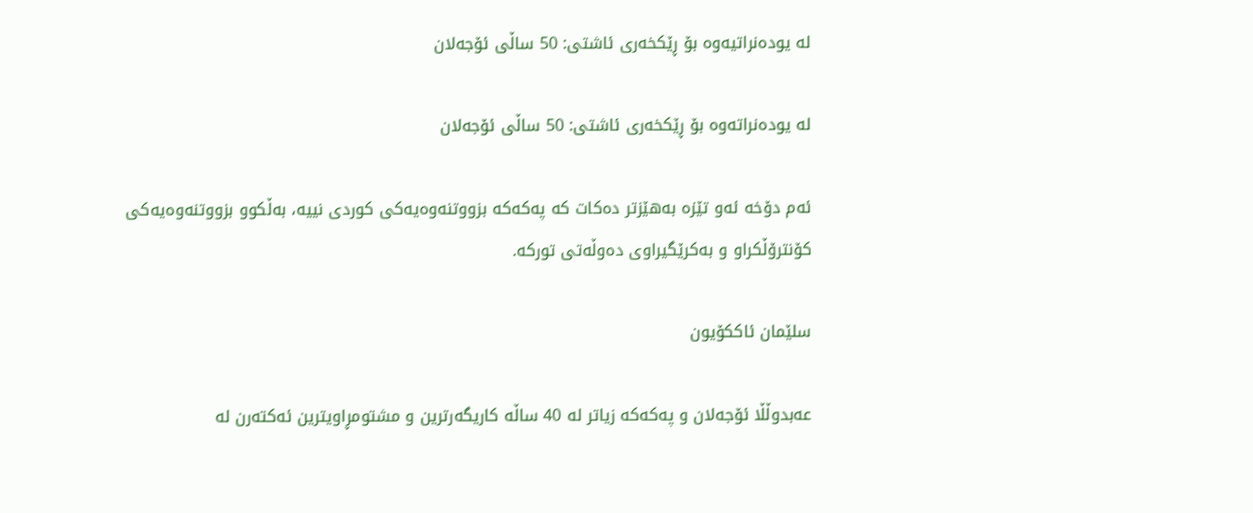لە یودەنراتیەوە بۆ ڕێکخەری ئاشتی: 50 ساڵی ئۆجەلان

لە یودەنراتەوە بۆ ڕێکخەری ئاشتی: 50 ساڵی ئۆجەلان

ئەم دۆخە ئەو تێزە بەهێزتر دەکات کە پەکەکە بزووتنەوەیەکی کوردی نییە، بەڵکوو بزووتنەوەیەکی کۆنترۆڵکراو و بەکرێگیراوی دەوڵەتی تورکە.

سلێمان ئاککۆیون

عەبدوڵڵا ئۆجەلان و پەکەکە زیاتر لە 40 ساڵە کاریگەرترین و مشتومڕاویترین ئەکتەرن لە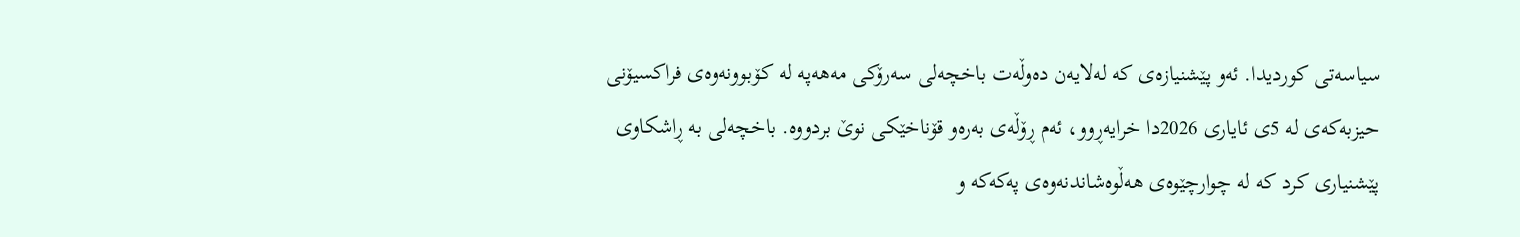سیاسەتی کوردیدا. ئەو پێشنیازەی کە لەلایەن دەوڵەت باخچەلی سەرۆکی مەهەپە لە کۆبوونەوەی فراکسیۆنی حیزبەکەی لە 5ی ئایاری 2026دا خرایەڕوو، ئەم ڕۆڵەی بەرەو قۆناخێکی نوێ بردووە. باخچەلی بە ڕاشکاوی پێشنیاری کرد کە لە چوارچێوەی هەڵوەشاندنەوەی پەکەکە و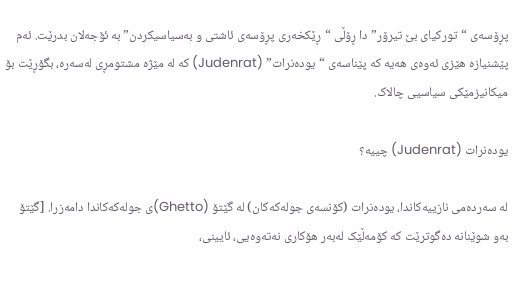پڕۆسەی “تورکیای بێ تیرۆر”دا ڕۆڵی “ڕێکخەری پڕۆسەی ئاشتی و بەسیاسیکردن” بە ئۆجەلان بدرێت. ئەم پێشنیازە هێزی ئەوەی هەیە کە پێناسەی “یودەنرات” (Judenrat) کە لە مێژە مشتومڕی لەسەرە، بگۆڕێت بۆ میکانیزمێکی سیاسیی چالاک.

یودەنرات (Judenrat) چییە؟

لە سەردەمی نازییەکاندا، یودەنرات (کۆنسەی جولەکەکان) لە گێتۆ (Ghetto)ی جولەکەکاندا دامەزرا. [گێتۆ بەو شوێنانە دەگوترێت کە کۆمەڵێک لەبەر هۆکاری نەتەوەیی، ئایینی،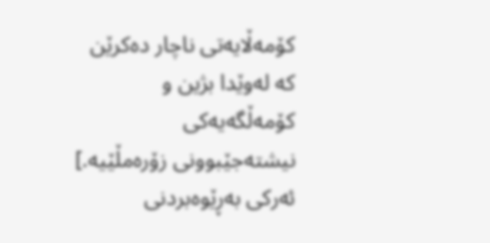کۆمەڵایەتی ناچار دەکرێن کە لەوێدا بژین و کۆمەڵگەیەکی نیشتەجێبوونی زۆرەمڵێیە.] ئەرکی بەڕێوەبردنی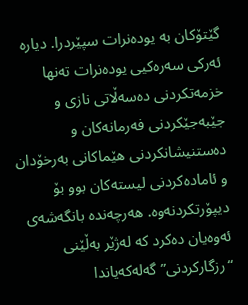گێتۆکان بە یودەنرات سپێردرا. دیارە ئەرکی سەرەکیی یودەنرات تەنها خزمەتکردنی دەسەڵاتی نازی و جێبەجێکردنی فەرمانەکان و دەستنیشانکردنی هێماکانی بەرخۆدان و ئامادەکردنی لیستەکان بوو بۆ دیپۆرتکردنەوە. هەرچەندە بانگەشەی ئەوەیان دەکرد کە لەژێر بەڵێنی “رزگارکردنی” گەلەکەیاندا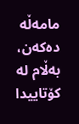مامەڵە دەکەن، بەڵام لە کۆتاییدا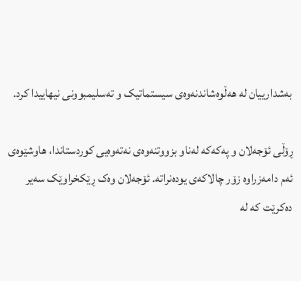بەشدارییان لە هەڵوەشاندنەوەی سیستماتیک و تەسلیمبوونی نیهاییدا کرد.

ڕۆڵی ئۆجەلان و پەکەکە لەناو بزووتنەوەی نەتەوەیی کوردستاندا، هاوشێوەی ئەم دامەزراوە زۆر چالاکەی یودەنراتە. ئۆجەلان وەک ڕێکخراوێک سەیر دەکرێت کە لە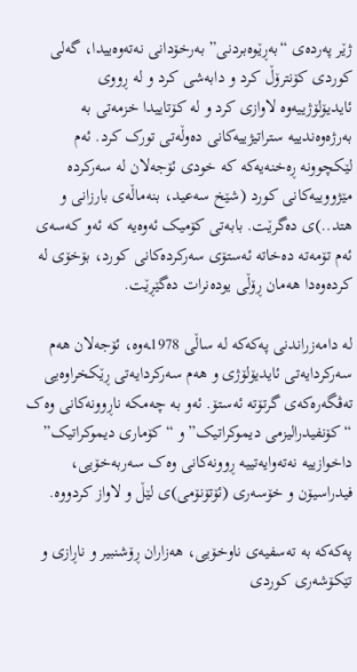ژێر پەردەی “بەڕێوەبردنی” بەرخۆدانی نەتەوەییدا، گەلی کوردی کۆنترۆڵ کرد و دابەشی کرد و لە ڕووی ئایدیۆلۆژییەوە لاوازی کرد و لە کۆتاییدا خزمەتی بە بەرژەوەندییە ستراتیژییەکانی دەوڵەتی تورک کرد. ئەم لێکچوونە ڕەخنەیەکە کە خودی ئۆجەلان لە سەرکردە مێژووییەکانی کورد (شێخ سەعید، بنەماڵەی بارزانی و هتد..)ی دەگرێت. بابەتی کۆمیک ئەوەیە کە ئەو کەسەی ئەم تۆمەتە دەخاتە ئەستۆی سەرکردەکانی کورد، بۆخۆی لە کردەوەدا هەمان ڕۆڵی یودەنرات دەگێڕێت.

لە دامەزراندنی پەکەکە لە ساڵی 1978ـەوە، ئۆجەلان هەم سەرکردایەتی ئایدیۆلۆژی و هەم سەرکردایەتی ڕێکخراوەیی تەڤگەرەکەی گرتۆتە ئەستۆ. ئەو بە چەمکە ناڕوونەکانی وەک “کۆنفیدرالیزمی دیموکراتیک” و “کۆماری دیموکراتیک” داخوازییە نەتەوایەتییە ڕوونەکانی وەک سەربەخۆیی، فیدراسیۆن و خۆسەری (ئۆتۆنۆمی)ی لێڵ و لاواز کردووە.

پەکەکە بە تەسفیەی ناوخۆیی، هەزاران ڕۆشنبیر و ناڕازی و تێکۆشەری کوردی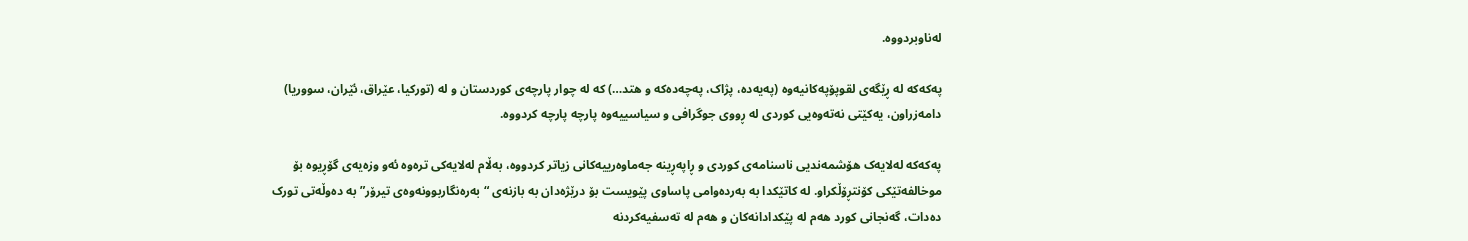لەناوبردووە.

پەکەکە لە ڕێگەی لقوپۆپەکانیەوە (پەیەدە، پژاک، پەچەدەکە و هتد…) کە لە چوار پارچەی کوردستان و لە (تورکیا، عێراق، ئێران، سووریا) دامەزراون، یەکێتی نەتەوەیی کوردی لە ڕووی جوگرافی و سیاسییەوە پارچە پارچە کردووە.

پەکەکە لەلایەک هۆشمەندیی ناسنامەی کوردی و ڕاپەڕینە جەماوەرییەکانی زیاتر کردووە، بەڵام لەلایەکی ترەوە ئەو وزەیەی گۆڕیوە بۆ موخالفەتێکی کۆنتڕۆڵکراو. لە کاتێکدا بە بەردەوامی پاساوی پێویست بۆ درێژەدان بە بازنەی “بەرەنگاربوونەوەی تیرۆر” بە دەوڵەتی تورک دەدات، گەنجانی کورد هەم لە پێکدادانەکان و هەم لە تەسفیەکردنە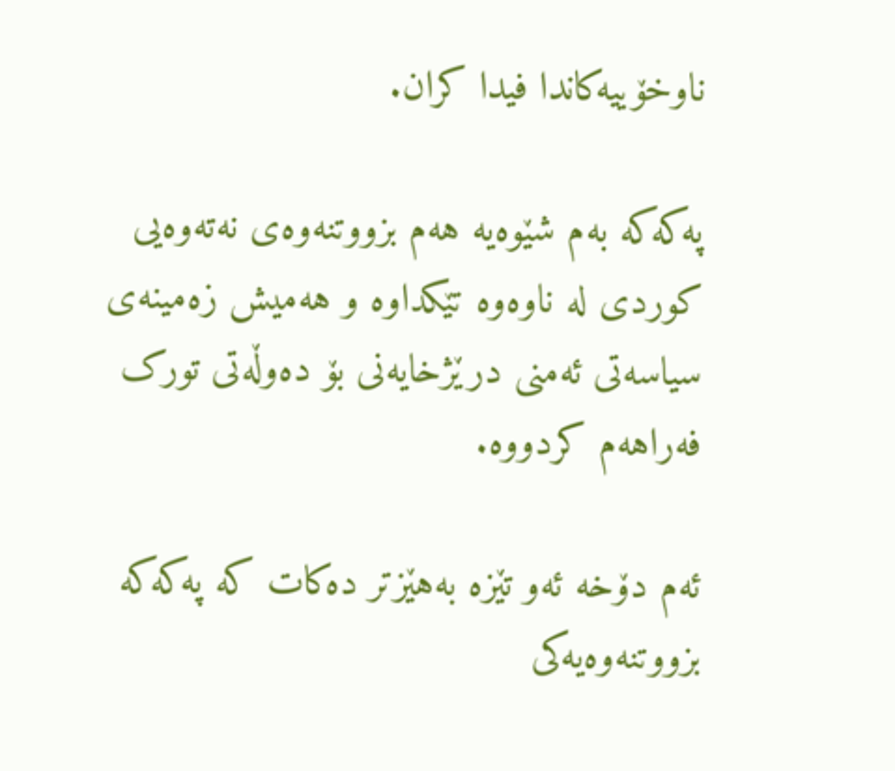ناوخۆییەکاندا فیدا کران.

پەکەکە بەم شێوەیە هەم بزووتنەوەی نەتەوەیی کوردی لە ناوەوە تێکداوە و هەمیش زەمینەی سیاسەتی ئەمنی درێژخایەنی بۆ دەوڵەتی تورک فەراهەم کردووە.

ئەم دۆخە ئەو تێزە بەهێزتر دەکات کە پەکەکە بزووتنەوەیەکی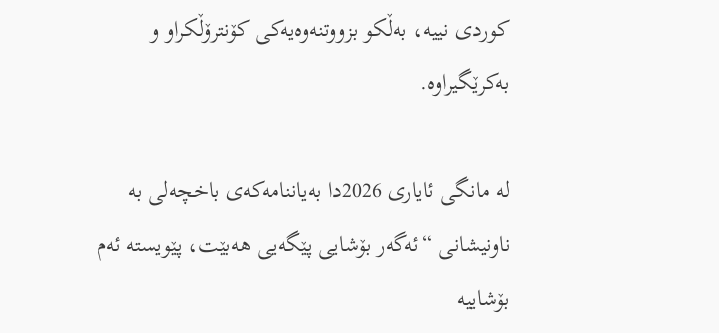کوردی نییە، بەڵکو بزووتنەوەیەکی کۆنترۆڵکراو و بەکرێگیراوە.

لە مانگی ئایاری 2026دا بەیاننامەکەی باخچەلی بە ناونیشانی “ئەگەر بۆشایی پێگەیی هەبێت، پێویستە ئەم بۆشاییە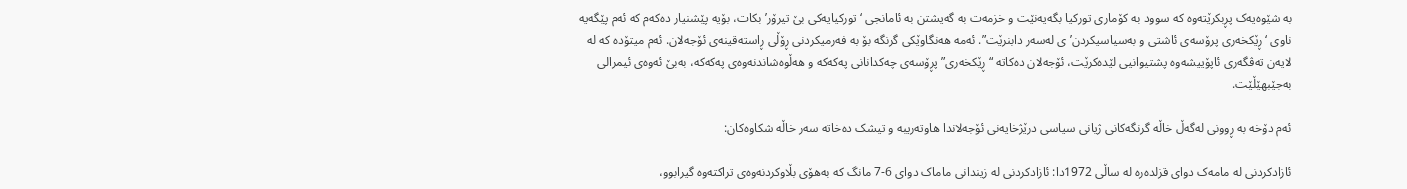بە شێوەیەک پڕبکرێتەوە کە سوود بە کۆماری تورکیا بگەیەنێت و خزمەت بە گەیشتن بە ئامانجی ‘تورکیایەکی بێ تیرۆر’ بکات، بۆیە پێشنیار دەکەم کە ئەم پێگەیە ناوی ‘ڕێکخەری پرۆسەی ئاشتی و بەسیاسیکردن’ی لەسەر دابنرێت”. ئەمە هەنگاوێکی گرنگە بۆ بە فەرمیکردنی ڕۆڵی ڕاستەقینەی ئۆجەلان. ئەم میتۆدە کە لە لایەن تەڤگەری ئاپۆییشەوە پشتیوانیی لێدەکرێت، ئۆجەلان دەکاتە “ڕێکخەری” پڕۆسەی چەکدانانی پەکەکە و هەڵوەشاندنەوەی پەکەکە، بەبێ ئەوەی ئیمرالی بەجێبهێڵێت.

ئەم دۆخە بە ڕوونی لەگەڵ خاڵە گرنگەکانی ژیانی سیاسی درێژخایەنی ئۆجەلاندا هاوتەریبە و تیشک دەخاتە سەر خاڵە شکاوەکان:

ئازادکردنی لە مامەک دوای قزلدەرە لە ساڵی 1972دا: ئازادکردنی لە زیندانی ماماک دوای 6-7 مانگ کە بەهۆی بڵاوکردنەوەی تراکتەوە گیرابوو،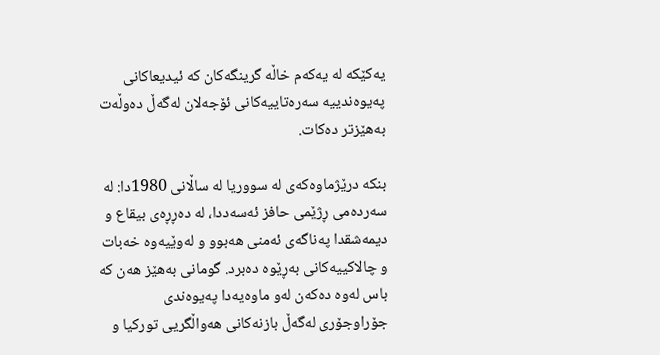یەکێکە لە یەکەم خاڵە گرینگەکان کە ئیدیعاکانی پەیوەندییە سەرەتاییەکانی ئۆجەلان لەگەڵ دەوڵەت بەهێزتر دەکات.

بنکە درێژماوەکەی لە سووریا لە ساڵانی 1980دا: لە سەردەمی ڕژێمی حافز ئەسەددا، لە دەڕڕەی بیقاع و دیمەشقدا پەناگەی ئەمنی هەبوو و لەوێیەوە خەبات و چالاکییەکانی بەڕێوە دەبرد. گومانی بەهێز هەن کە باس لەوە دەکەن لەو ماوەیەدا پەیوەندی جۆراوجۆری لەگەڵ بازنەکانی هەواڵگریی تورکیا و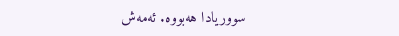سووریادا هەبووە. ئەمەش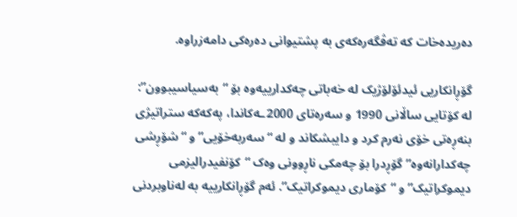دەریدەخات کە تەڤگەرەکەی بە پشتیوانی دەرەکی دامەزراوە.

گۆڕانکاریی ئیدئۆلۆژیک لە خەباتی چەکدارییەوە بۆ “بەسیاسیبوون”: لە کۆتایی ساڵانی 1990 و سەرەتای 2000ـەکاندا، پەکەکە ستراتیژی بنەڕەتی خۆی نەرم کرد و دایبشکاند و لە “سەربەخۆیی” و “شۆڕشی چەکدارانەوە” گۆڕدرا بۆ چەمکی ناڕوونی وەک “کۆنفیدرالیزمی دیموکراتیک” و “کۆماری دیموکراتیک”. ئەم گۆڕانکارییە بە لەناوبردنی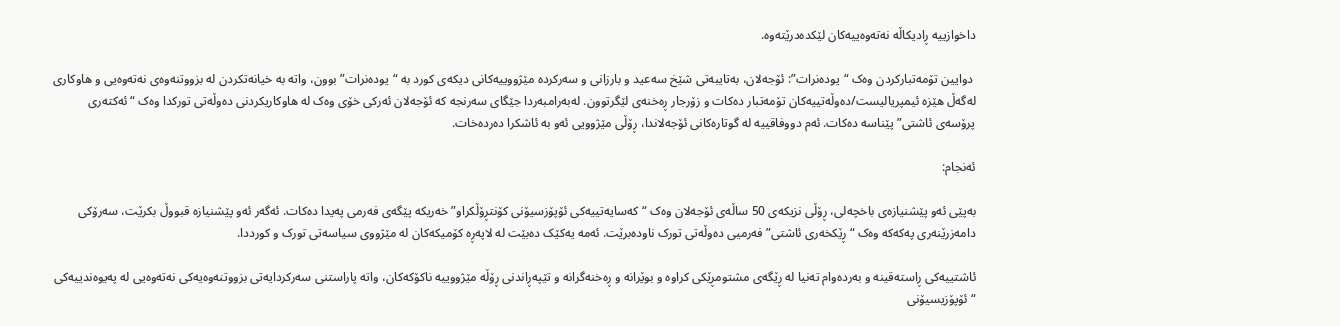داخوازییە ڕادیکاڵە نەتەوەییەکان لێکدەدرێتەوە.

 دوایین تۆمەتبارکردن وەک “یودەنرات”: ئۆجەلان، بەتایبەتی شێخ سەعید و بارزانی و سەرکردە مێژووییەکانی دیکەی کورد بە “یودەنرات” بوون، واتە بە خیانەتکردن لە بزووتنەوەی نەتەوەیی و هاوکاری لەگەڵ هێزە ئیمپریالیست/دەوڵەتییەکان تۆمەتبار دەکات و زۆرجار ڕەخنەی لێگرتوون. لەبەرامبەردا جێگای سەرنجە کە ئۆجەلان ئەرکی خۆی وەک لە هاوکاریکردنی دەوڵەتی تورکدا وەک “ئەکتەری پرۆسەی ئاشتی” پێناسە دەکات. ئەم دووفاقییە لە گوتارەکانی ئۆجەلاندا، ڕۆڵی مێژوویی ئەو بە ئاشکرا دەردەخات.

ئەنجام:

بەپێی ئەو پێشنیازەی باخچەلی، ڕۆڵی نزیکەی 50 ساڵەی ئۆجەلان وەک “کەسایەتییەکی ئۆپۆزسیۆنی کۆنتڕۆڵکراو” خەریکە پێگەی فەرمی پەیدا دەکات. ئەگەر ئەو پێشنیازە قبووڵ بکرێت، سەرۆکی دامەزرێنەری پەکەکە وەک “ڕێکخەری ئاشتی” فەرمیی دەوڵەتی تورک ناودەبرێت. ئەمە یەکێک دەبێت لە لاپەڕە کۆمیکەکان لە مێژووی سیاسەتی تورک و کورددا.

ئاشتییەکی ڕاستەقینە و بەردەوام تەنیا لە ڕێگەی مشتومڕێکی کراوە و بوێرانە و ڕەخنەگرانە و تێپەڕاندنی ڕۆڵە مێژووییە ناکۆکەکان، واتە پاراستنی سەرکردایەتی بزووتنەوەیەکی نەتەوەیی لە پەیوەندییەکی “ئۆپۆزیسیۆنی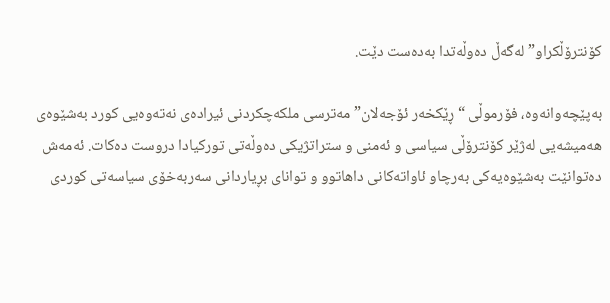کۆنترۆڵکراو” لەگەڵ دەوڵەتدا بەدەست دێت.

بەپێچەوانەوە، فۆرموڵی “ڕێکخەر ئۆجەلان” مەترسی ملکەچکردنی ئیرادەی نەتەوەیی کورد بەشێوەی هەمیشەیی لەژێر کۆنترۆڵی سیاسی و ئەمنی و ستراتژیکی دەوڵەتی تورکیادا دروست دەکات. ئەمەش دەتوانێت بەشێوەیەکی بەرچاو ئاواتەکانی داهاتوو و توانای بڕیاردانی سەربەخۆی سیاسەتی کوردی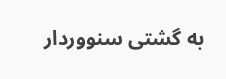بە گشتی سنووردار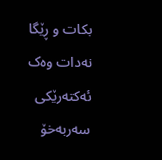بکات و ڕێگا نەدات وەک ئەکتەرێکی سەربەخۆ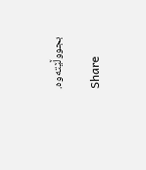بجووڵێتەوە.

Share